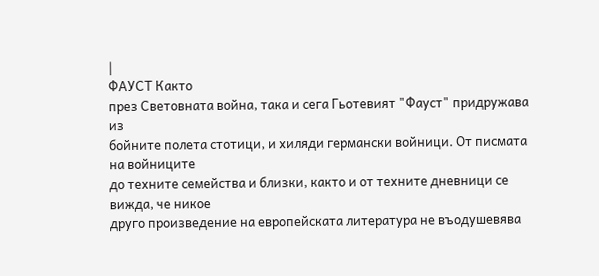|
ФАУСТ Както
през Световната война, така и сега Гьотевият "Фауст" придружава из
бойните полета стотици, и хиляди германски войници. От писмата на войниците
до техните семейства и близки, както и от техните дневници се вижда, че никое
друго произведение на европейската литература не въодушевява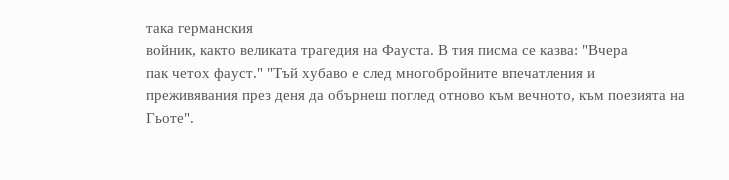така германския
войник, както великата трагедия на Фауста. В тия писма се казва: "Вчера
пак четох фауст." "Тъй хубаво е след многобройните впечатления и
преживявания през деня да обърнеш поглед отново към вечното, към поезията на
Гьоте".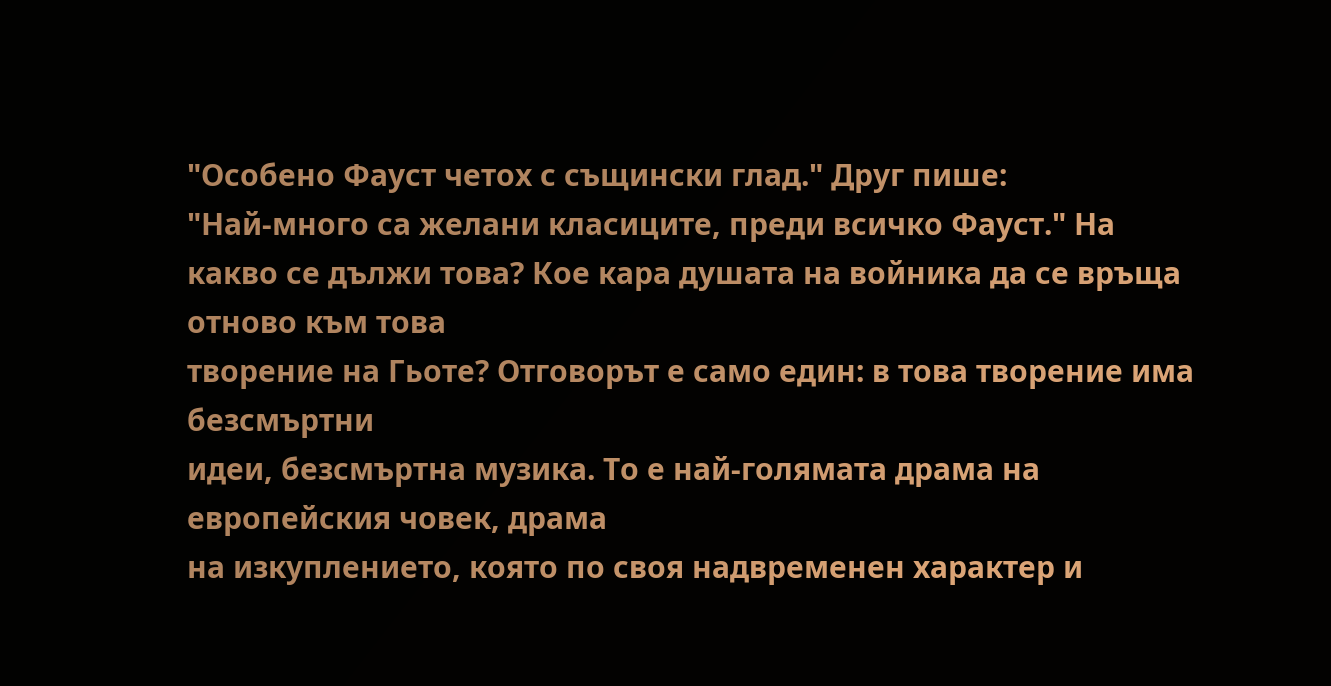"Особено Фауст четох с същински глад." Друг пише:
"Най-много са желани класиците, преди всичко Фауст." На
какво се дължи това? Кое кара душата на войника да се връща отново към това
творение на Гьоте? Отговорът е само един: в това творение има безсмъртни
идеи, безсмъртна музика. То е най-голямата драма на европейския човек, драма
на изкуплението, която по своя надвременен характер и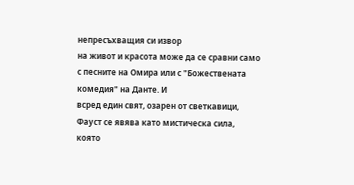непресъхващия си извор
на живот и красота може да се сравни само с песните на Омира или с "Божествената
комедия" на Данте. И
всред един свят, озарен от светкавици, Фауст се явява като мистическа сила,
която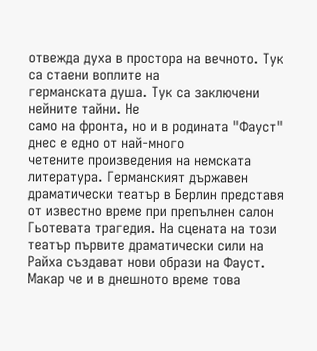отвежда духа в простора на вечното. Тук са стаени воплите на
германската душа. Тук са заключени нейните тайни. Не
само на фронта, но и в родината "Фауст" днес е едно от най-много
четените произведения на немската литература. Германският държавен
драматически театър в Берлин представя от известно време при препълнен салон
Гьотевата трагедия. На сцената на този театър първите драматически сили на
Райха създават нови образи на Фауст. Макар че и в днешното време това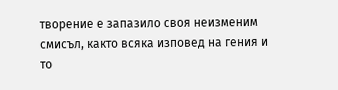творение е запазило своя неизменим смисъл, както всяка изповед на гения и то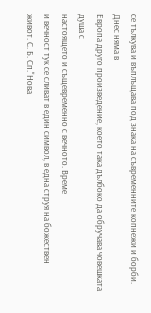се тълкува и въплъщава под знака на съвременните копнежи и борби. Днес няма в
Европа друго произведение, което така дълбоко да обручава човешката душа с
настоящето и същевременно с вечното. Време
и вечност тук се сливат в един символ, в една струя на божествен живот. С. Б. Сп."Нова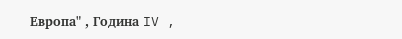Европа" , Година IV ,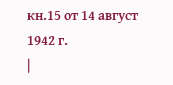кн.15 от 14 август 1942 г.
|